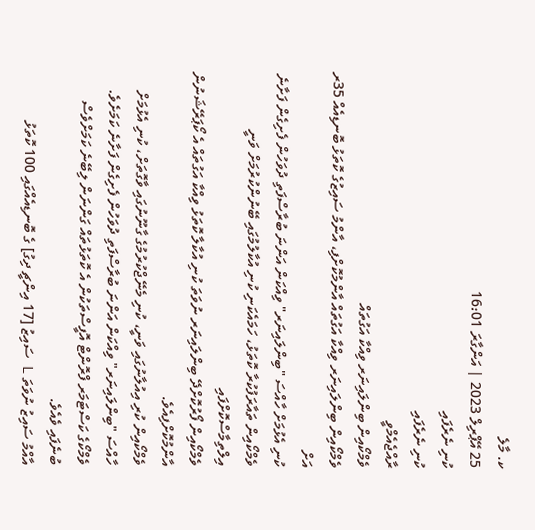ކ. މާލެ
25 އޭޕްރިލް 2023 | އަންގާރަ 16:01
ކުނި ނެރެފައި
ކުނި ނެރެފައި
ރާއްޖެއެމްވީ
ވެމްކޯއިން ބިންލައިނަރ ވިއްކާ އަގުތައް
ވެމްކޯއިން ބިންލައިނަރ ވިއްކާ އަގުތައް އާންމުކޮށްފި، އާންމު ސައިޒުގެ ކޮތަޅު ބޮނޑިއެއް 35ރ އަށް
ކުނި އެޅުމަށް ހާއްސަ "ބިންލައިނަރ" ވިއްކަން އަންނަ ބުރާސްފަތި ދުވަހުން ފެށިގެން ފަށާނެ
ވެމްކޯއިން ތައާރަފުކުރާ ކޮތަޅު، ހަމައެކަނި ކުނި އުކާލުމުގައި ބޭނުންކުރުމަށް ވަނީ އިލްތިމާސްކޮށްފައި
ވެމްކޯއިން ފޯރުކޮށްދޭ ބިންލައިނަރ ނުވަތަ ކުނި އުކާލާ ކޮތަޅު ވިއްކާ އަގުތައް އެ ކޯޕަރޭޝަނުން އާންމުކޮށްފިއެވެ.
ވެމްކޯއިން ކުރި އިއުލާނުގައި ވަނީ، ކުނި މެނޭޖްކުރުމުގެ ގާނޫނުގައި ވާގޮތަށް، ކުނި އެޅުމަށް ހާއްސަ "ބިންލައިނަރ" ވިއްކަން އަންނަ ބުރާސްފަތި ދުވަހުން ފެށިގެން ފަށާނެ ކަމަށެވެ. ވެމްކޯގެ ކަސްޓަމަރ ފްރޮންޓް އޮފީސްތަކުން އެ ކޮތަޅުތައް ގަންނަން ލިބޭނެ ކަމަށްވެސް ބުނެފައި ވެއެވެ.
އާއްމު ސައިޒު ނުވަތަ L ސައިޒު [17 އިންޗީ ދިގު] ގެ ބޮނޑިއެއްގައި 100 ކޮތަޅު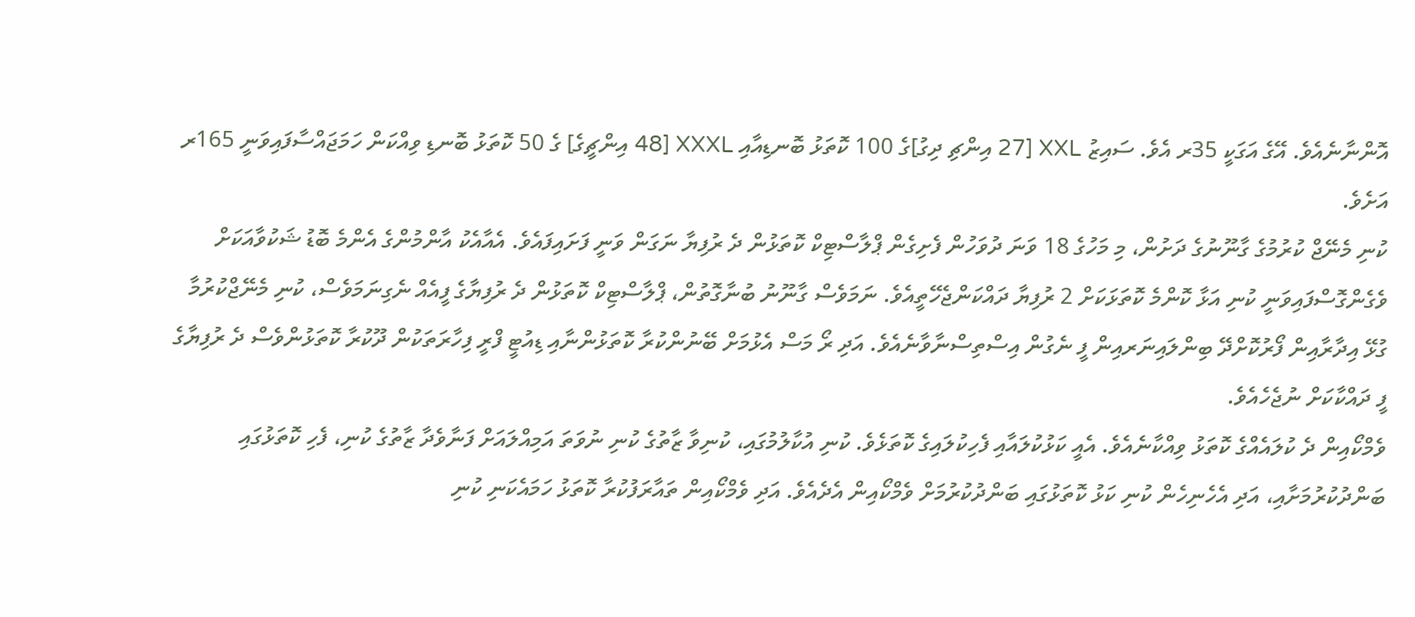އޮންނާނެއެވެ. އޭގެ އަގަކީ 35ރ އެވެ. ސައިޒު XXL [27 އިންޗި ދިގު]ގެ 100 ކޮތަޅު ބޮނޑިއާއި XXXL [48 އިންޗީގެ] ގެ 50 ކޮތަޅު ބޮނޑި ވިއްކަން ހަމަޖައްސާފައިވަނީ 165ރ އަށެވެ.
ކުނި މެނޭޖް ކުރުމުގެ ގާނޫނުގެ ދަށުން، މި މަހުގެ 18 ވަނަ ދުވަހުން ފެށިގެން ޕްލާސްޓިކް ކޮތަޅުން ދެ ރުފިޔާ ނަގަން ވަނީ ފަށައިފައެވެ. އެއާއެކު އާންމުންގެ އެންމެ ބޮޑު ޝަކުވާއަކަށް ވެގެންގޮސްފައިވަނީ ކުނި އަޅާ ކޮންމެ ކޮތަޅަކަށް 2 ރުފިޔާ ދައްކަންޖެހޭތީއެވެ. ނަމަވެސް ގާނޫނު ބުނާގޮތުން، ޕްލާސްޓިކް ކޮތަޅުން ދެ ރުފިޔާގެ ފީއެއް ނެގިނަމަވެސް، ކުނި މެނޭޖްކުރުމާ ގުޅޭ އިދާރާއިން ފޯރުކޮށްދޭ ބިންލައިނަރއިން ފީ ނެގުން އިސްތިސްނާވާނެއެވެ. އަދި ރޯ މަސް އެޅުމަށް ބޭނުންކުރާ ކޮތަޅުންނާއި ޑިއުޓީ ފްރީ ފިހާރަތަކުން ދޫކުރާ ކޮތަޅުންވެސް ދެ ރުފިޔާގެ ފީ ދައްކާކަށް ނުޖެހެއެވެ.
ވެމްކޯއިން ދެ ކުލައެއްގެ ކޮތަޅު ވިއްކާނެއެވެ. އެއީ ކަޅުކުލައާއި ފެހިކުލައިގެ ކޮތަޅެވެ. ކުނި އުކާލުމުގައި، ކުނިވާ ޒާތުގެ ކުނި ނުވަތަ އަމިއްލައަށް ފަނާވެދާ ޒާތުގެ ކުނި، ފެހި ކޮތަޅުގައި ބަންދުކުރުމަށާއި، އަދި އެހެނިހެން ކުނި ކަޅު ކޮތަޅުގައި ބަންދުކުރުމަށް ވެމްކޯއިން އެދެއެވެ. އަދި ވެމްކޯއިން ތައާރަފުކުރާ ކޮތަޅު ހަމައެކަނި ކުނި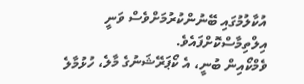އުކާލުމުގައި ބޭނުންކުރުމަށްވެސް ވަނީ އިލްތިމާސްކޮށްފައެވެ.
ވެމްކޯއިން ބުނީ، އެ ކޯޕަރޭޝަނުގެ މާލެ، ހުޅުމާލެ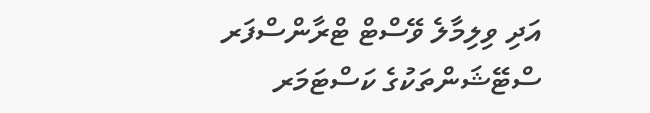އަދި ވިލިމާލެ ވޭސްޓް ޓްރާންސްފަރ ސްޓޭޝަންތަކުގެ ކަސްޓަމަރ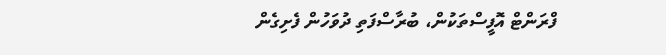ފްރަންޓް އޮފީސްތަކުން، ބުރާސްފަތި ދުވަހުން ފެށިގެން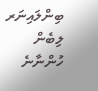ބިންލައިނަރ ލިބެން ހުންނާނެ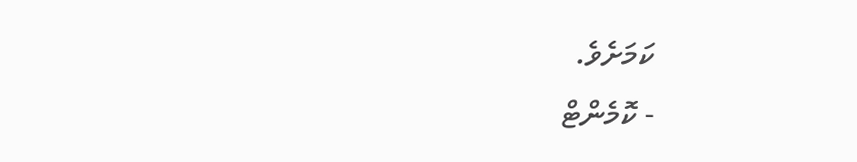ކަމަށެވެ.
- ކޮމެންޓް